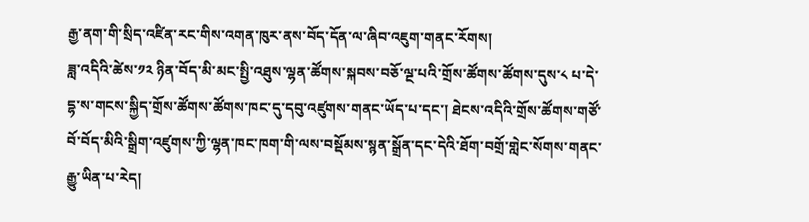རྒྱ་ནག་གི་སྲིད་འཛིན་རང་གིས་འགན་ཁུར་ནས་བོད་དོན་ལ་ཞིབ་འཇུག་གནང་རོགས།
ཟླ་འདིའི་ཚེས་༡༢ ཉིན་བོད་མི་མང་སྤྱི་འཐུས་ལྷན་ཚོགས་སྐབས་བཅོ་ལྔ་པའི་གྲོས་ཚོགས་ཚོགས་དུས་༨ པ་དེ་དྷ་ས་གངས་སྐྱིད་གྲོས་ཚོགས་ཚོགས་ཁང་དུ་དབུ་འཛུགས་གནང་ཡོད་པ་དང་། ཐེངས་འདིའི་གྲོས་ཚོགས་གཙོ་བོ་བོད་མིའི་སྒྲིག་འཛུགས་ཀྱི་ལྷན་ཁང་ཁག་གི་ལས་བསྡོམས་སྙན་སྒྲོན་དང་དེའི་ཐོག་བགྲོ་གླེང་སོགས་གནང་རྒྱུ་ཡིན་པ་རེད།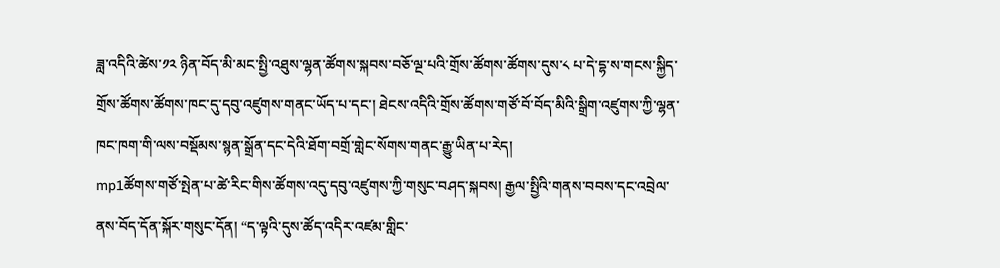ཟླ་འདིའི་ཚེས་༡༢ ཉིན་བོད་མི་མང་སྤྱི་འཐུས་ལྷན་ཚོགས་སྐབས་བཅོ་ལྔ་པའི་གྲོས་ཚོགས་ཚོགས་དུས་༨ པ་དེ་དྷ་ས་གངས་སྐྱིད་གྲོས་ཚོགས་ཚོགས་ཁང་དུ་དབུ་འཛུགས་གནང་ཡོད་པ་དང་། ཐེངས་འདིའི་གྲོས་ཚོགས་གཙོ་བོ་བོད་མིའི་སྒྲིག་འཛུགས་ཀྱི་ལྷན་ཁང་ཁག་གི་ལས་བསྡོམས་སྙན་སྒྲོན་དང་དེའི་ཐོག་བགྲོ་གླེང་སོགས་གནང་རྒྱུ་ཡིན་པ་རེད།
mp1ཚོགས་གཙོ་སྤེན་པ་ཚེ་རིང་གིས་ཚོགས་འདུ་དབུ་འཛུགས་ཀྱི་གསུང་བཤད་སྐབས། རྒྱལ་སྤྱིའི་གནས་བབས་དང་འབྲེལ་ནས་བོད་དོན་སྐོར་གསུང་དོན། “ད་ལྟའི་དུས་ཚོད་འདིར་འཛམ་གླིང་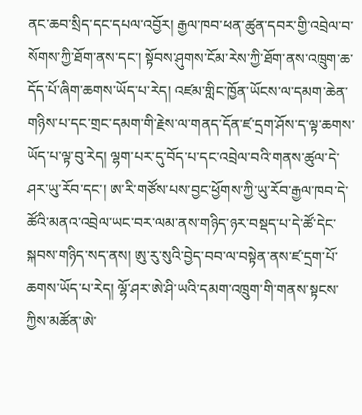ནང་ཆབ་སྲིད་དང་དཔལ་འབྱོར། རྒྱལ་ཁབ་ཕན་ཚུན་དབར་གྱི་འབྲེལ་བ་སོགས་ཀྱི་ཐོག་ནས་དང་། སྟོབས་ཤུགས་ངོམ་རེས་ཀྱི་ཐོག་ནས་འཁྲུག་ཆ་དོད་པོ་ཞིག་ཆགས་ཡོད་པ་རེད། འཛམ་གླིང་ཁྱོན་ཡོངས་ལ་དམག་ཆེན་གཉིས་པ་དང་གྲང་དམག་གི་རྗེས་ལ་གནད་དོན་ཛ་དྲག་ཤོས་ད་ལྟ་ཆགས་ཡོད་པ་ལྟ་བུ་རེད། ལྷག་པར་དུ་བོད་པ་དང་འབྲེལ་བའི་གནས་ཚུལ་དེ་ཤར་ཡུ་རོབ་དང་། ཨ་རི་གཙོས་པས་བྱང་ཕྱོགས་ཀྱི་ཡུ་རོབ་རྒྱལ་ཁབ་དེ་ཚོའི་མནའ་འབྲེལ་ཡང་བར་ལམ་ནས་གཉིད་ཉར་བསྡད་པ་དེ་ཚོ་དེང་སྐབས་གཉིད་སད་ནས། ཨུ་རུ་སུའི་བྱེད་བབ་ལ་བསྟེན་ནས་ཛ་དྲག་པོ་ཆགས་ཡོད་པ་རེད། ལྷོ་ཤར་ཨེ་ཤི་ཡའི་དམག་འཁྲུག་གི་གནས་སྟངས་ཀྱིས་མཚོན་ཨེ་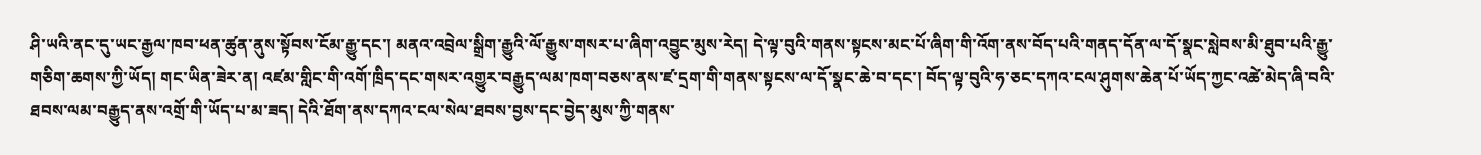ཤི་ཡའི་ནང་དུ་ཡང་རྒྱལ་ཁབ་ཕན་ཚུན་ནུས་སྟོབས་ངོམ་རྒྱུ་དང་། མནའ་འབྲེལ་སྒྲིག་རྒྱུའི་ལོ་རྒྱུས་གསར་པ་ཞིག་འབྱུང་མུས་རེད། དེ་ལྟ་བུའི་གནས་སྟངས་མང་པོ་ཞིག་གི་འོག་ནས་བོད་པའི་གནད་དོན་ལ་དོ་སྣང་སླེབས་མི་ཐུབ་པའི་རྒྱུ་གཅིག་ཆགས་ཀྱི་ཡོད། གང་ཡིན་ཟེར་ན། འཛམ་གླིང་གི་འགོ་ཁྲིད་དང་གསར་འགྱུར་བརྒྱུད་ལམ་ཁག་བཅས་ནས་ཛ་དྲག་གི་གནས་སྟངས་ལ་དོ་སྣང་ཆེ་བ་དང་། བོད་ལྟ་བུའི་ཧ་ཅང་དཀའ་ངལ་ཤུགས་ཆེན་པོ་ཡོད་ཀྱང་འཚེ་མེད་ཞི་བའི་ཐབས་ལམ་བརྒྱུད་ནས་འགྲོ་གི་ཡོད་པ་མ་ཟད། དེའི་ཐོག་ནས་དཀའ་ངལ་སེལ་ཐབས་བྱས་དང་བྱེད་མུས་ཀྱི་གནས་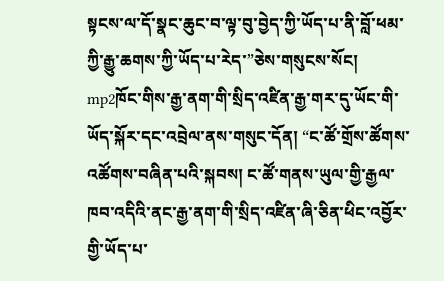སྟངས་ལ་དོ་སྣང་ཆུང་བ་ལྟ་བུ་བྱེད་ཀྱི་ཡོད་པ་ནི་བློ་ཕམ་ཀྱི་རྒྱུ་ཆགས་ཀྱི་ཡོད་པ་རེད་”ཅེས་གསུངས་སོང།
mp2ཁོང་གིས་རྒྱ་ནག་གི་སྲིད་འཛིན་རྒྱ་གར་དུ་ཡོང་གི་ཡོད་སྐོར་དང་འབྲེལ་ནས་གསུང་དོན། “ང་ཚོ་གྲོས་ཚོགས་འཚོགས་བཞིན་པའི་སྐབས། ང་ཚོ་གནས་ཡུལ་གྱི་རྒྱལ་ཁབ་འདིའི་ནང་རྒྱ་ནག་གི་སྲིད་འཛིན་ཞི་ཅིན་ཕིང་འབྱོར་གྱི་ཡོད་པ་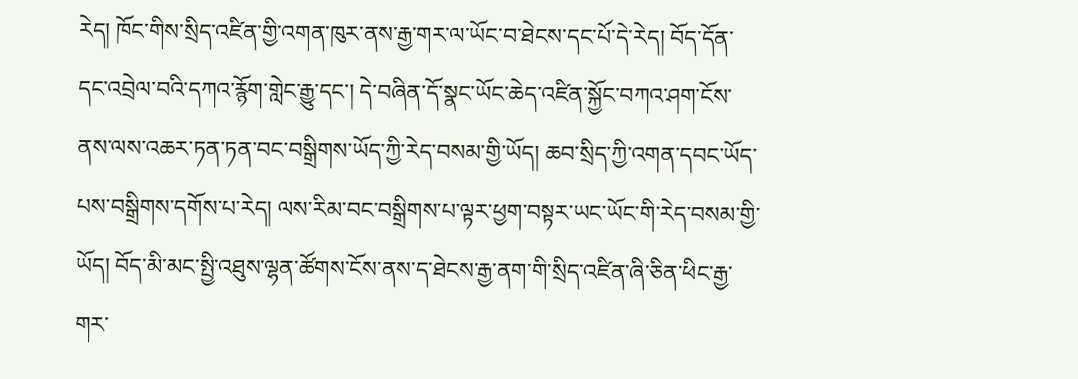རེད། ཁོང་གིས་སྲིད་འཛིན་གྱི་འགན་ཁུར་ནས་རྒྱ་གར་ལ་ཡོང་བ་ཐེངས་དང་པོ་དེ་རེད། བོད་དོན་དང་འབྲེལ་བའི་དཀའ་རྙོག་གླེང་རྒྱུ་དང་། དེ་བཞིན་དོ་སྣང་ཡོང་ཆེད་འཛིན་སྐྱོང་བཀའ་ཤག་ངོས་ནས་ལས་འཆར་ཏན་ཏན་བང་བསྒྲིགས་ཡོད་ཀྱི་རེད་བསམ་གྱི་ཡོད། ཆབ་སྲིད་ཀྱི་འགན་དབང་ཡོད་པས་བསྒྲིགས་དགོས་པ་རེད། ལས་རིམ་བང་བསྒྲིགས་པ་ལྟར་ཕྱག་བསྟར་ཡང་ཡོང་གི་རེད་བསམ་གྱི་ཡོད། བོད་མི་མང་སྤྱི་འཐུས་ལྷན་ཚོགས་ངོས་ནས་ད་ཐེངས་རྒྱ་ནག་གི་སྲིད་འཛིན་ཞི་ཅིན་ཕིང་རྒྱ་གར་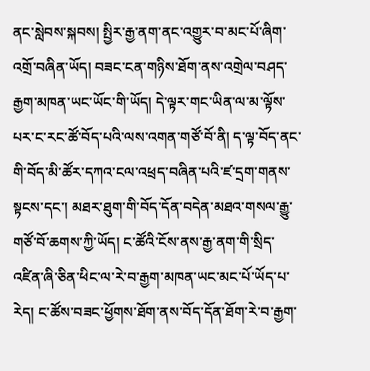ནང་སླེབས་སྐབས། སྤྱིར་རྒྱ་ནག་ནང་འགྱུར་བ་མང་པོ་ཞིག་འགྲོ་བཞིན་ཡོད། བཟང་ངན་གཉིས་ཐོག་ནས་འགྲེལ་བཤད་རྒྱག་མཁན་ཡང་ཡོང་གི་ཡོད། དེ་ལྟར་གང་ཡིན་ལ་མ་ལྟོས་པར་ང་རང་ཚོ་བོད་པའི་ལས་འགན་གཙོ་བོ་ནི། ད་ལྟ་བོད་ནང་གི་བོད་མི་ཚོར་དཀའ་ངལ་འཕྲད་བཞིན་པའི་ཛ་དྲག་གནས་སྟངས་དང་། མཐར་ཐུག་གི་བོད་དོན་བདེན་མཐའ་གསལ་རྒྱུ་གཙོ་བོ་ཆགས་ཀྱི་ཡོད། ང་ཚོའི་ངོས་ནས་རྒྱ་ནག་གི་སྲིད་འཛིན་ཞི་ཅིན་ཕིང་ལ་རེ་བ་རྒྱག་མཁན་ཡང་མང་པོ་ཡོད་པ་རེད། ང་ཚོས་བཟང་ཕྱོགས་ཐོག་ནས་བོད་དོན་ཐོག་རེ་བ་རྒྱག་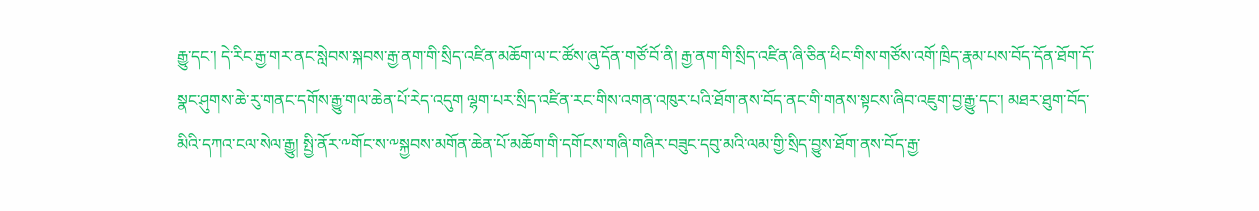རྒྱུ་དང་། དེ་རིང་རྒྱ་གར་ནང་སླེབས་སྐབས་རྒྱ་ནག་གི་སྲིད་འཛིན་མཆོག་ལ་ང་ཚོས་ཞུ་དོན་གཙོ་བོ་ནི། རྒྱ་ནག་གི་སྲིད་འཛིན་ཞི་ཅིན་ཕིང་གིས་གཙོས་འགོ་ཁྲིད་རྣམ་པས་བོད་དོན་ཐོག་དོ་སྣང་ཤུགས་ཆེ་རུ་གནང་དགོས་རྒྱུ་གལ་ཆེན་པོ་རེད་འདུག ལྷག་པར་སྲིད་འཛིན་རང་གིས་འགན་འཁུར་པའི་ཐོག་ནས་བོད་ནང་གི་གནས་སྟངས་ཞིབ་འཇུག་བྱ་རྒྱུ་དང་། མཐར་ཐུག་བོད་མིའི་དཀའ་ངལ་སེལ་རྒྱུ། སྤྱི་ནོར་༸གོང་ས་༸སྐྱབས་མགོན་ཆེན་པོ་མཆོག་གི་དགོངས་གཞི་གཞིར་བཟུང་དབུ་མའི་ལམ་གྱི་སྲིད་བྱུས་ཐོག་ནས་བོད་རྒྱ་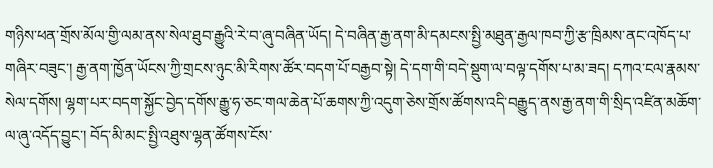གཉིས་ཕན་གྲོས་མོལ་གྱི་ལམ་ནས་སེལ་ཐུབ་རྒྱུའི་རེ་བ་ཞུ་བཞིན་ཡོད། དེ་བཞིན་རྒྱ་ནག་མི་དམངས་སྤྱི་མཐུན་རྒྱལ་ཁབ་ཀྱི་རྩ་ཁྲིམས་ནང་འཁོད་པ་གཞིར་བཟུང་། རྒྱ་ནག་ཁྱོན་ཡོངས་ཀྱི་གྲངས་ཉུང་མི་རིགས་ཚོར་བདག་པོ་བརྒྱབ་སྟེ། དེ་དག་གི་བདེ་སྡུག་ལ་བལྟ་དགོས་པ་མ་ཟད། དཀའ་ངལ་རྣམས་སེལ་དགོས། ལྷག་པར་བདག་སྐྱོང་བྱེད་དགོས་རྒྱུ་ཧ་ཅང་གལ་ཆེན་པོ་ཆགས་ཀྱི་འདུག་ཅེས་གྲོས་ཚོགས་འདི་བརྒྱུད་ནས་རྒྱ་ནག་གི་སྲིད་འཛིན་མཆོག་ལ་ཞུ་འདོད་བྱུང་། བོད་མི་མང་སྤྱི་འཐུས་ལྷན་ཚོགས་ངོས་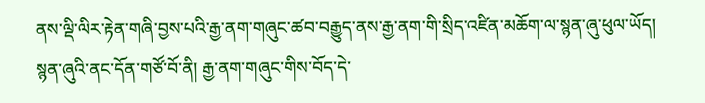ནས་ལྡི་ལིར་རྟེན་གཞི་བྱས་པའི་རྒྱ་ནག་གཞུང་ཚབ་བརྒྱུད་ནས་རྒྱ་ནག་གི་སྲིད་འཛིན་མཆོག་ལ་སྙན་ཞུ་ཕུལ་ཡོད། སྙན་ཞུའི་ནང་དོན་གཙོ་བོ་ནི། རྒྱ་ནག་གཞུང་གིས་བོད་དེ་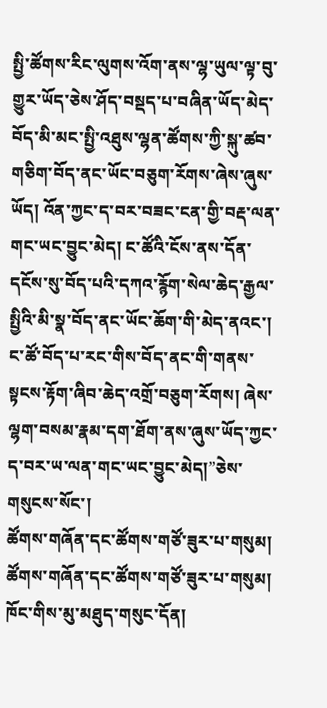སྤྱི་ཚོགས་རིང་ལུགས་འོག་ནས་ལྷ་ཡུལ་ལྟ་བུ་གྱུར་ཡོད་ཅེས་ཤོད་བསྡད་པ་བཞིན་ཡོད་མེད་བོད་མི་མང་སྤྱི་འཐུས་ལྷན་ཚོགས་ཀྱི་སྐུ་ཚབ་གཅིག་བོད་ནང་ཡོང་བཅུག་རོགས་ཞེས་ཞུས་ཡོད། འོན་ཀྱང་ད་བར་བཟང་ངན་གྱི་བརྡ་ལན་གང་ཡང་བྱུང་མེད། ང་ཚོའི་ངོས་ནས་དོན་དངོས་སུ་བོད་པའི་དཀའ་རྙོག་སེལ་ཆེད་རྒྱལ་སྤྱིའི་མི་སྣ་བོད་ནང་ཡོང་ཆོག་གི་མེད་ནའང་། ང་ཚོ་བོད་པ་རང་གིས་བོད་ནང་གི་གནས་སྟངས་རྟོག་ཞིབ་ཆེད་འགྲོ་བཅུག་རོགས། ཞེས་ལྷག་བསམ་རྣམ་དག་ཐོག་ནས་ཞུས་ཡོད་ཀྱང་ད་བར་ཡ་ལན་གང་ཡང་བྱུང་མེད།”ཅེས་གསུངས་སོང་།
ཚོགས་གཞོན་དང་ཚོགས་གཙོ་ཟུར་པ་གསུམ།
ཚོགས་གཞོན་དང་ཚོགས་གཙོ་ཟུར་པ་གསུམ།
ཁོང་གིས་མུ་མཐུད་གསུང་དོན།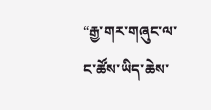“རྒྱ་གར་གཞུང་ལ་ང་ཚོས་ཡིད་ཆེས་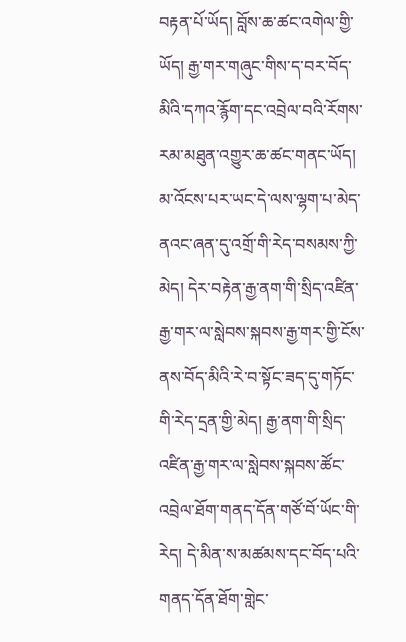བརྟན་པོ་ཡོད། བློས་ཆ་ཚང་འགེལ་གྱི་ཡོད། རྒྱ་གར་གཞུང་གིས་ད་བར་བོད་མིའི་དཀའ་རྙོག་དང་འབྲེལ་བའི་རོགས་རམ་མཐུན་འགྱུར་ཆ་ཚང་གནང་ཡོད། མ་འོངས་པར་ཡང་དེ་ལས་ལྷག་པ་མེད་ནའང་ཞན་དུ་འགྲོ་གི་རེད་བསམས་ཀྱི་མེད། དེར་བརྟེན་རྒྱ་ནག་གི་སྲིད་འཛིན་རྒྱ་གར་ལ་སླེབས་སྐབས་རྒྱ་གར་གྱི་ངོས་ནས་བོད་མིའི་རེ་བ་སྟོང་ཟད་དུ་གཏོང་གི་རེད་དྲན་གྱི་མེད། རྒྱ་ནག་གི་སྲིད་འཛིན་རྒྱ་གར་ལ་སླེབས་སྐབས་ཚོང་འབྲེལ་ཐོག་གནད་དོན་གཙོ་བོ་ཡོང་གི་རེད། དེ་མིན་ས་མཚམས་དང་བོད་པའི་གནད་དོན་ཐོག་གླེང་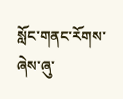སློང་གནང་རོགས་ཞེས་ཞུ་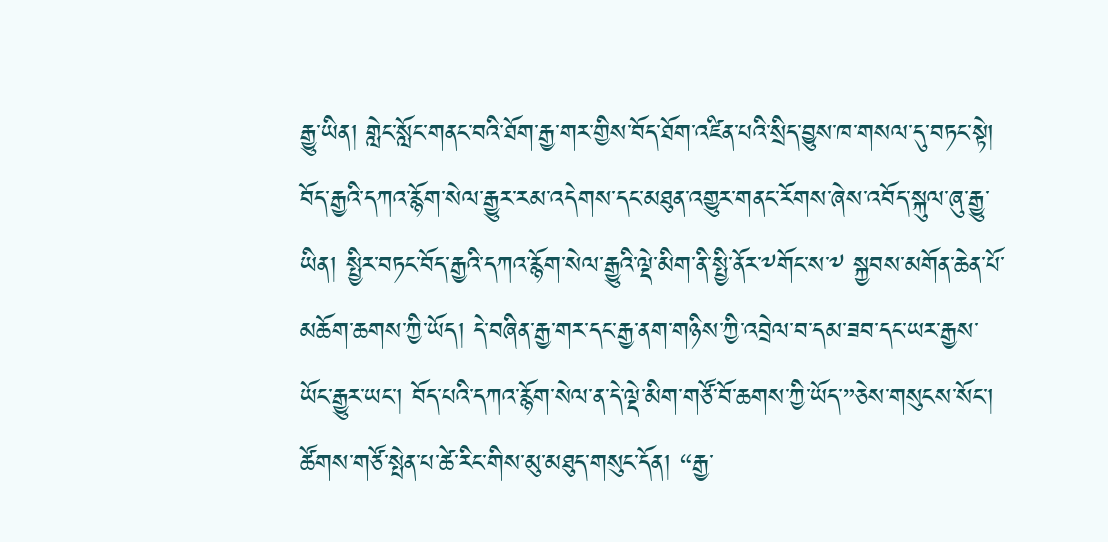རྒྱུ་ཡིན། གླེང་སློང་གནང་བའི་ཐོག་རྒྱ་གར་གྱིས་བོད་ཐོག་འཛིན་པའི་སྲིད་བྱུས་ཁ་གསལ་དུ་བཏང་སྟེ། བོད་རྒྱའི་དཀའ་རྙོག་སེལ་རྒྱུར་རམ་འདེགས་དང་མཐུན་འགྱུར་གནང་རོགས་ཞེས་འབོད་སྐུལ་ཞུ་རྒྱུ་ཡིན། སྤྱིར་བཏང་བོད་རྒྱའི་དཀའ་རྙོག་སེལ་རྒྱུའི་ལྡེ་མིག་ནི་སྤྱི་ནོར་༸གོང་ས་༸ སྐྱབས་མགོན་ཆེན་པོ་མཆོག་ཆགས་ཀྱི་ཡོད། དེ་བཞིན་རྒྱ་གར་དང་རྒྱ་ནག་གཉིས་ཀྱི་འབྲེལ་བ་དམ་ཟབ་དང་ཡར་རྒྱས་ཡོང་རྒྱུར་ཡང་། བོད་པའི་དཀའ་རྙོག་སེལ་ན་དེ་ལྡེ་མིག་གཙོ་བོ་ཆགས་ཀྱི་ཡོད་”ཅེས་གསུངས་སོང་།
ཚོགས་གཙོ་སྤེན་པ་ཚེ་རིང་གིས་མུ་མཐུད་གསུང་དོན། “རྒྱ་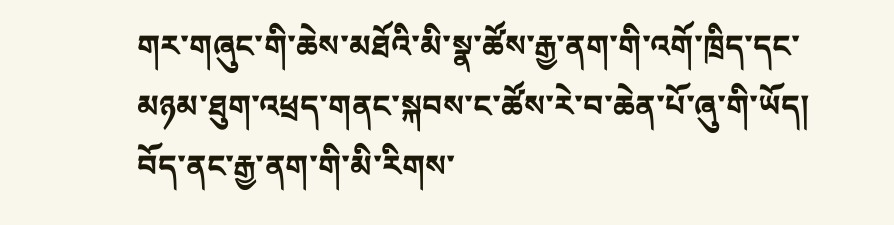གར་གཞུང་གི་ཆེས་མཐོའི་མི་སྣ་ཚོས་རྒྱ་ནག་གི་འགོ་ཁྲིད་དང་མཉམ་ཐུག་འཕྲད་གནང་སྐབས་ང་ཚོས་རེ་བ་ཆེན་པོ་ཞུ་གི་ཡོད། བོད་ནང་རྒྱ་ནག་གི་མི་རིགས་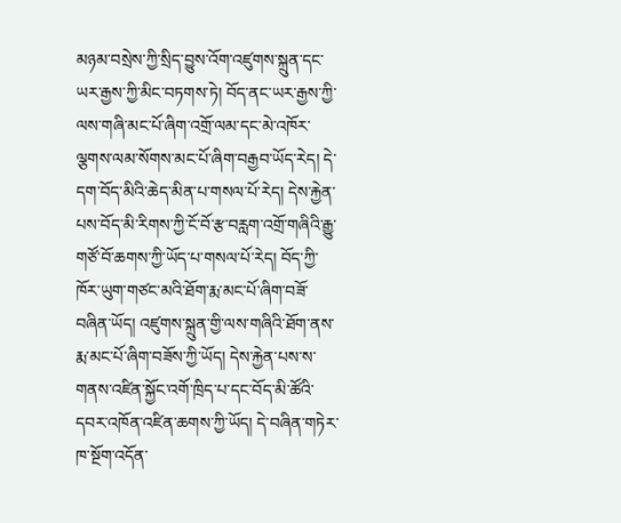མཉམ་བསྲེས་ཀྱི་སྲིད་བྱུས་འོག་འཛུགས་སྐྲུན་དང་ཡར་རྒྱས་ཀྱི་མིང་བཏགས་ཏེ། བོད་ནང་ཡར་རྒྱས་ཀྱི་ལས་གཞི་མང་པོ་ཞིག་འགྲོ་ལམ་དང་མེ་འཁོར་ལྕགས་ལམ་སོགས་མང་པོ་ཞིག་བརྒྱབ་ཡོད་རེད། དེ་དག་བོད་མིའི་ཆེད་མིན་པ་གསལ་པོ་རེད། དེས་རྐྱེན་པས་བོད་མི་རིགས་ཀྱི་ངོ་བོ་རྩ་བརླག་འགྲོ་གཞིའི་རྒྱུ་གཙོ་བོ་ཆགས་ཀྱི་ཡོད་པ་གསལ་པོ་རེད། བོད་ཀྱི་ཁོར་ཡུག་གཙང་མའི་ཐོག་རྨ་མང་པོ་ཞིག་བཟོ་བཞིན་ཡོད། འཛུགས་སྐྲུན་གྱི་ལས་གཞིའི་ཐོག་ནས་རྨ་མང་པོ་ཞིག་བཟོས་ཀྱི་ཡོད། དེས་རྐྱེན་པས་ས་གནས་འཛིན་སྐྱོང་འགོ་ཁྲིད་པ་དང་བོད་མི་ཚོའི་དབར་འཁོན་འཛིན་ཆགས་ཀྱི་ཡོད། དེ་བཞིན་གཏེར་ཁ་སྔོག་འདོན་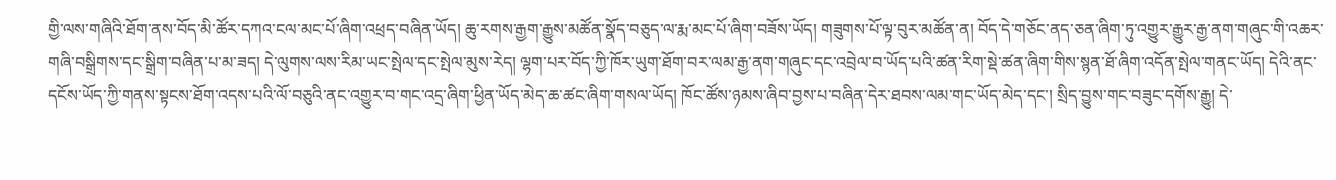གྱི་ལས་གཞིའི་ཐོག་ནས་བོད་མི་ཚོར་དཀའ་ངལ་མང་པོ་ཞིག་འཕྲད་བཞིན་ཡོད། ཆུ་རགས་རྒྱག་རྒྱུས་མཚོན་སྣོད་བཅུད་ལ་རྨ་མང་པོ་ཞིག་བཟོས་ཡོད། གཟུགས་པོ་ལྟ་བུར་མཚོན་ན། བོད་དེ་གཅོང་ནད་ཅན་ཞིག་ཏུ་འགྱུར་རྒྱུར་རྒྱ་ནག་གཞུང་གི་འཆར་གཞི་བསྒྲིགས་དང་སྒྲིག་བཞིན་པ་མ་ཟད། དེ་ལུགས་ལས་རིམ་ཡང་སྤེལ་དང་སྤེལ་མུས་རེད། ལྷག་པར་བོད་ཀྱི་ཁོར་ཡུག་ཐོག་བར་ལམ་རྒྱ་ནག་གཞུང་དང་འབྲེལ་བ་ཡོད་པའི་ཚན་རིག་སྡེ་ཚན་ཞིག་གིས་སྙན་ཐོ་ཞིག་འདོན་སྤེལ་གནང་ཡོད། དེའི་ནང་དངོས་ཡོད་ཀྱི་གནས་སྟངས་ཐོག་འདས་པའི་ལོ་བཅུའི་ནང་འགྱུར་བ་གང་འདྲ་ཞིག་ཕྱིན་ཡོད་མེད་ཆ་ཚང་ཞིག་གསལ་ཡོད། ཁོང་ཚོས་ཉམས་ཞིབ་བྱས་པ་བཞིན་དེར་ཐབས་ལམ་གང་ཡོད་མེད་དང་། སྲིད་བྱུས་གང་བཟུང་དགོས་རྒྱུ། དེ་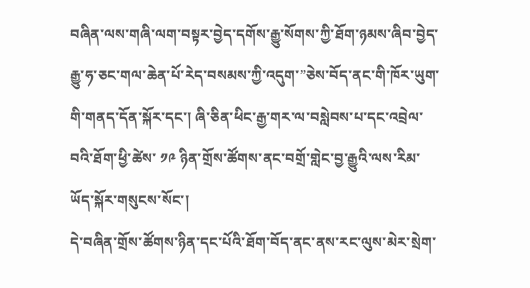བཞིན་ལས་གཞི་ལག་བསྟར་བྱེད་དགོས་རྒྱུ་སོགས་ཀྱི་ཐོག་ཉམས་ཞིབ་བྱེད་རྒྱུ་ཧ་ཅང་གལ་ཆེན་པོ་རེད་བསམས་ཀྱི་འདུག་”ཅེས་བོད་ནང་གི་ཁོར་ཡུག་གི་གནད་དོན་སྐོར་དང་། ཞི་ཅིན་ཕིང་རྒྱ་གར་ལ་བསླེབས་པ་དང་འབྲེལ་བའི་ཐོག་ཕྱི་ཚེས་ ༡༩ ཉིན་གྲོས་ཚོགས་ནང་བགྲོ་གླེང་བྱ་རྒྱུའི་ལས་རིམ་ཡོད་སྐོར་གསུངས་སོང་།
དེ་བཞིན་གྲོས་ཚོགས་ཉིན་དང་པོའི་ཐོག་བོད་ནང་ནས་རང་ལུས་མེར་སྲེག་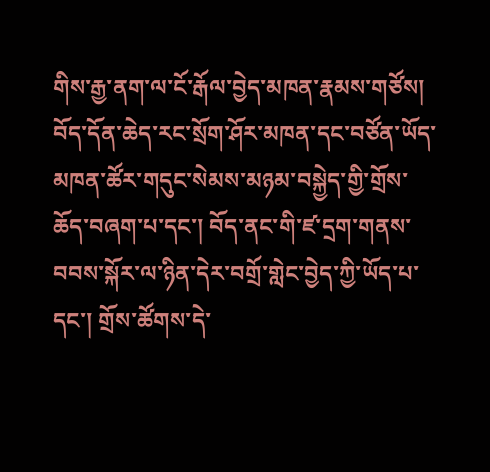གིས་རྒྱ་ནག་ལ་ངོ་རྒོལ་བྱེད་མཁན་རྣམས་གཙོས། བོད་དོན་ཆེད་རང་སྲོག་ཤོར་མཁན་དང་བཙོན་ཡོད་མཁན་ཚོར་གདུང་སེམས་མཉམ་བསྐྱེད་གྱི་གྲོས་ཆོད་བཞག་པ་དང་། བོད་ནང་གི་ཛ་དྲག་གནས་བབས་སྐོར་ལ་ཉིན་དེར་བགྲོ་གླེང་བྱེད་ཀྱི་ཡོད་པ་དང་། གྲོས་ཚོགས་དེ་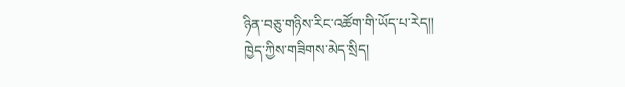ཉིན་བཅུ་གཉིས་རིང་འཚོག་གི་ཡོད་པ་རེད།།
ཁྱེད་ཀྱིས་གཟིགས་མེད་སྲིད།